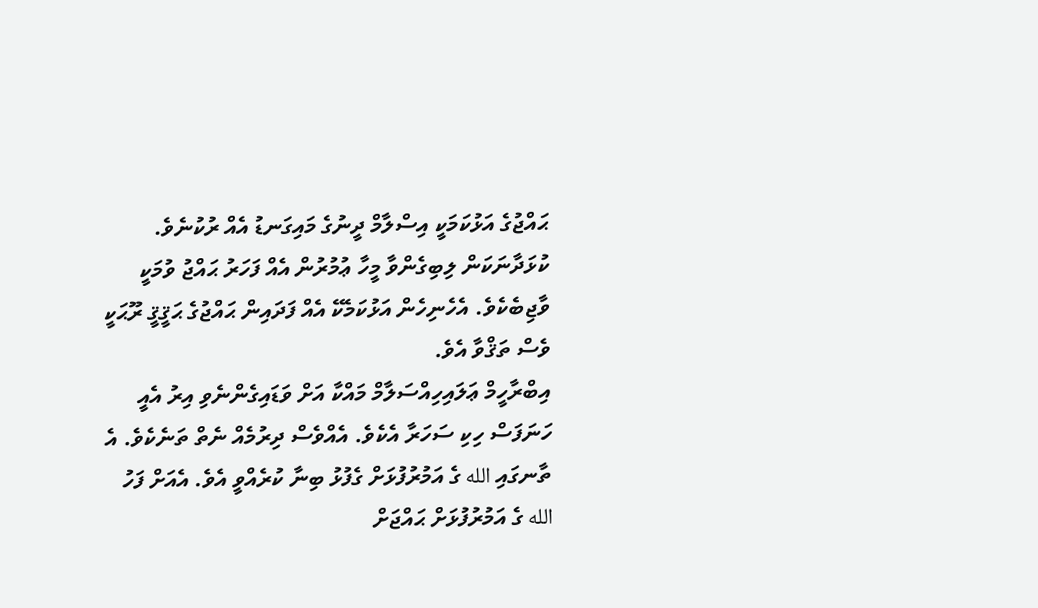ޙައްޖުގެ އަޅުކަމަކީ އިސްލާމް ދީނުގެ މައިގަނޑު އެއް ރުކުނެވެ. ކުޅަދާނަކަން ލިބިގެންވާ މީހާ ޢުމުރުން އެއް ފަހަރު ޙައްޖު ވުމަކީ ވާޖިބެކެވެ. އެހެނިހެން އަޅުކަމެކޭ އެއް ފަދައިން ޙައްޖުގެ ޙަޤީޤީ ރޫޙަކީ ވެސް ތަޤްވާ އެވެ.
އިބްރާހީމް ޢަލައިހިއްސަލާމް މައްކާ އަށް ވަޑައިގެންނެވި އިރު އެއީ ހަނަފަސް ހިކި ސަހަރާ އެކެވެ. އެއްވެސް ދިރުމެއް ނެތް ތަނެކެވެ. އެ ތާނގައި الله ގެ އަމުރުފުޅަށް ގެފުޅު ބިނާ ކުރެއްވީ އެވެ. އެއަށް ފަހު الله ގެ އަމުރުފުޅަށް ޙައްޖަށް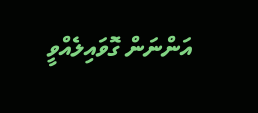އަންނަން ގޮވައިލެއްވީ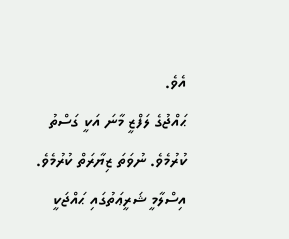އެވެ.
ޙައްޖުގެ ލަފްޒީ މާނަ އަކީ ގަސްތު ކުރުމެވެ. ނުވަތަ ޒިޔާރަތް ކުރުމެވެ. އިސްލާމީ ޝަރީޢަތުގައި ޙައްޖަކީ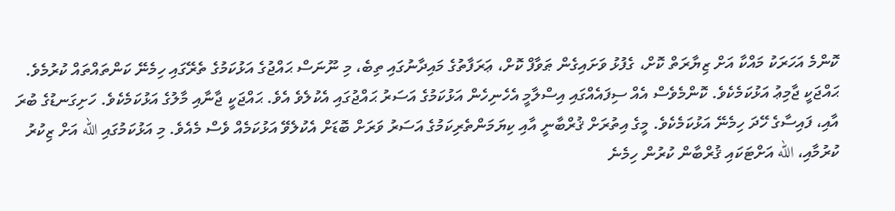ކޮންމެ އަހަރަކު މައްކާ އަށް ޒިޔާރަތް ކޮށް، ގެފުޅު ވަށައިގެން ޠަވާފް ކޮށް، ޢަރަފާތުގެ މައިދާނުގައި ތިބެ، މި ނޫނަސް ޙައްޖުގެ އަޅުކަމުގެ ތެރޭގައި ހިމެނޭ ކަންތައްތައް ކުރުމެވެ.
ޙައްޖަކީ ޖާމިޢު އަޅުކަމެކެވެ. ކޮންމެވެސް އެއް ސިފައެއްގައި އިސްލާމީ އެހެނިހެން އަޅުކަމުގެ އަސަރު ޙައްޖުގައި އެކުލެވެ އެވެ. ޙައްޖަކީ ޖާނާއި މާލުގެ އަޅުކަމެކެވެ. ހަށިގަނޑުގެ ބުރަ އާއި، ފައިސާގެ ހޭދަ ހިމެނޭ އަޅުކަމެކެވެ. މީގެ އިތުރަށް ޤުރްބާނީ އާއި ކިޔަމަންތެރިކަމުގެ އަސަރު ވަރަށް ބޮޑަށް އެކުލެވޭ އަޅުކަމެއް ވެސް މެއެވެ. މި އަޅުކަމުގައި الله އަށް ޒިކުރު ކުރުމާއި، الله އަށްޓަކައި ޤުރްބާން ކުރުން ހިމެނެ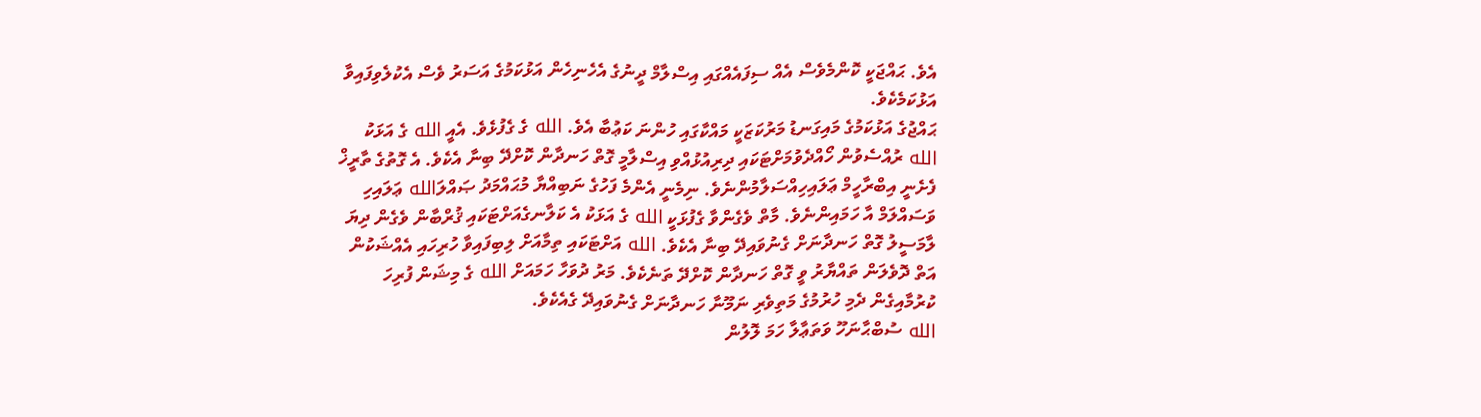އެވެ. ޙައްޖަކީ ކޮންމެވެސް އެއް ސިފައެއްގައި އިސްލާމް ދީނުގެ އެހެނިހެން އަޅުކަމުގެ އަސަރު ވެސް އެކުލެވިފައިވާ އަޅުކަމެކެވެ.
ޙައްޖުގެ އަޅުކަމުގެ މައިގަނޑު މަރުކަޒަކީ މައްކާގައި ހުންނަ ކަޢުބާ އެވެ. الله ގެ ގެފުޅެވެ. އެއީ الله ގެ އަޅަކު الله ރުއްސެވުން ހޯއްދެވުމަށްޓަކައި ދިރިއުޅުއްވި އިސްލާމީ ގޮތް ހަނދާން ކޮށްދޭ ބިނާ އެކެވެ. އެ ގޮތުގެ ތާރީޚް ފެށެނީ އިބްރާހީމް ޢަލައިހިއްސަލާމުންނެވެ. ނިމެނީ އެންމެ ފަހުގެ ނަބިއްޔާ މުޙައްމަދު ޞައްލަالله ޢަލައިހި ވަސައްލަމް އާ ހަމައިންނެވެ. މާތް ވެގެންވާ ގެފުޅަކީ الله ގެ އަޅަކު އެ ކަލާނގެއަށްޓަކައި ޤުރްބާން ވެގެން ދިޔަ ލާމަސީލު ގޮތް ހަނދާނަށް ގެނުވައިދޭ ބިނާ އެކެވެ. الله އަށްޓަކައި ތިމާއަށް ލިބިފައިވާ ހުރިހައި އެއްޝަކުން އަތް ދޮވެލަން ތައްޔާރު ވީ ގޮތް ހަނދާން ކޮށްދޭ ތަނެކެވެ. މަރު ދުވަހާ ހަމައަށް الله ގެ މިޝަން ފުރިހަ ކުރުމާއިގެން ދެމި ހުރުމުގެ މަތިވެރި ނަމޫނާ ހަނދާނަށް ގެނުވައިދޭ ގެއެކެވެ.
الله ސުބްޙާނަހޫ ވަތަޢާލާ ހަމަ ލޮލުން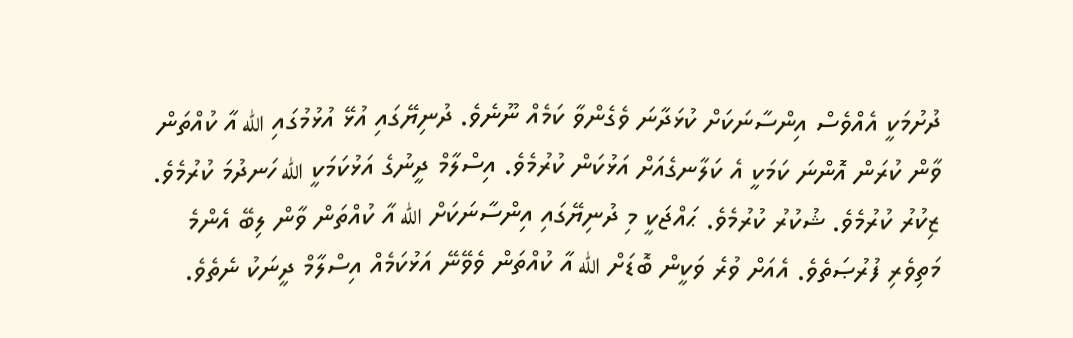ދުށުމަކީ އެއްވެސް އިންސާނަކަށް ކުޅަދާނަ ވެގެންވާ ކަމެއް ނޫނެވެ. ދުނިޔޭގައި އުޅޭ އުޅުމުގައި الله އާ ކުއްތަން ވާން ކުރަން އޮންނަ ކަމަކީ އެ ކަލާނގެއަށް އަޅުކަން ކުރުމެވެ. އިސްލާމް ދީނުގެ އަޅުކަމަކީ الله ހަނދުމަ ކުރުމެވެ. ޒިކުރު ކުރުމެވެ. ޝުކުރު ކުރުމެވެ. ޙައްޖަކީ މި ދުނިޔޭގައި އިންސާނަކަށް الله އާ ކުއްތަން ވާން ލިބޭ އެންމެ މަތިވެރި ފުރުޞަތެވެ. އެއަށް ވުރެ ވަކީން ބޮޑަށް الله އާ ކުއްތަން ވެވޭނޭ އަޅުކަމެއް އިސްލާމް ދީނަކު ނެތެވެ.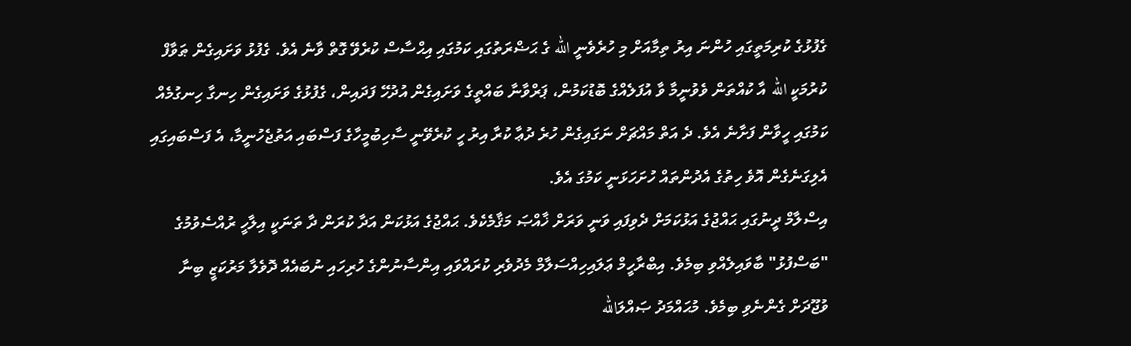ގެފުޅުގެ ކުރިމަތީގައި ހުންނަ އިރު ތިމާއަށް މި ހުރެވެނީ الله ގެ ޙަޟްރަތުގައި ކަމުގައި އިޙްސާސް ކުރެވޭ ގޮތް ވާނެ އެވެ. ގެފުޅު ވަށައިގެން ޠަވާފް ކުރުމަކީ الله އާ ކުއްތަން ވެވުނީމާ ވާ އުފަލެއްގެ ބޮޑުކަމުން، ޕަރްވާނާ ބައްތީގެ ވަށައިގެން އުދުހޭ ފަދައިން، ގެފުޅުގެ ވަށައިގެން ހިނގާ ހިނގުމެއް ކަމުގައި ހީވާން ފަށާނެ އެވެ. ދެ އަތް މައްޗަށް ނަގައިގެން ހުރެ ދުޢާ ކުރާ އިރު ހީ ކުރެވޭނީ ސާހިބުމީހާގެ ފަސްބައި އަތުޖެހުނީމާ، އެ ފަސްބައިގައި އެލިގަނެގެން އޮވެ ހިތުގެ އެދުންތައް ހުށަހަޅަނީ ކަމުގަ އެވެ.
އިސްލާމް ދީނުގައި ޙައްޖުގެ އަޅުކަމަށް ދެވިފައި ވަނީ ވަރަށް ޚާއްޞަ މަޤާމެކެވެ. ޙައްޖުގެ އަޅުކަން އަދާ ކުރަން ދާ ތަނަކީ އިލާހީ ރުއްސެވުމުގެ "ބަސްފުޅު" ބާވައިލެއްވި ބިމެވެ. އިބްރާހީމް ޢަލައިހިއްސަލާމް މެދުވެރި ކުރައްވައި އިންސާނުންގެ ހުރިހައި ނުބައެއް ދޮވެލާ މަރުކަޒީ ބިނާ ވުޖޫދަށް ގެންނެވި ބިމެވެ. މުޙައްމަދު ޞައްލަالله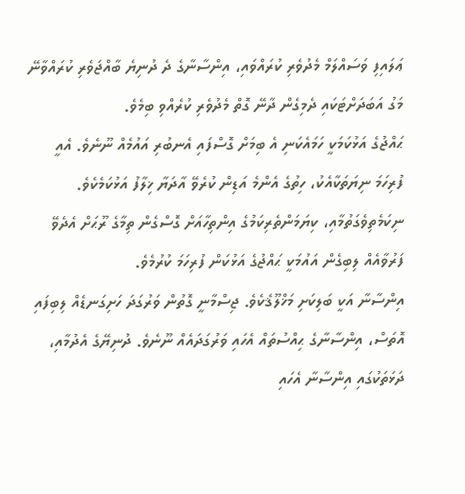ޢަލައިފި ވަސައްލަމް މެދުވެރި ކުރައްވައި، އިންސާނާގެ ދެ ދުނިޔެ ބާއްޖަވެރި ކުރައްވާނޭ މަގު އަބަދަށްޓަކައި ދެމިގެން ދާނޭ ގޮތް މެދުވެރި ކުރެއްވި ބިމެވެ.
ޙައްޖުގެ އަޅުކަމަކީ ހަމައެކަނި އެ ބިމަށް ގޮސްފައި އެނބުރި އައުމެއް ނޫނެވެ. އެއީ ފުރިހަމަ ނިޔަތަކާއެކު، ހިތުގެ އެންމެ އަޑިން ކުރެވޭ އާދަޔާ ޚިލާފު އަޅުކަމެކެވެ. ނިކަމެތިވެގަތުމާއި، ކިޔަމަންތެރިކަމުގެ އިންތިހާއަށް ގޮސްގެން ތިމާގެ ރޫޙަށް އެދެވޭ ފަރުވާއެއް ލިބިގެން އައުމަކީ ޙައްޖުގެ އަޅުކަން ފުރިހަމަ ކުރުމެވެ.
އިންސާނާ އަކީ ބަލިކަށި މަޚްލޫޤެކެވެ. ޖިސްމާނީ ގޮތުން ވަރުގަދަ ހަށިގަނޑެއް ލިބިފައި އޮތަސް، އިންސާނާގެ ޙިއްސުތައް އެހައި ވަރުގަދައެއް ނޫނެވެ. ދުނިޔޭގެ އެދުމާއި، ދަޅަތަކުގައި އިންސާނާ އެހައި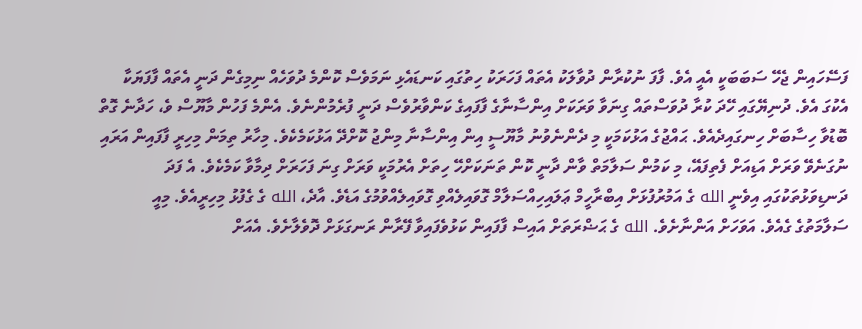ފަސޭހައިން ޖެހޭ ސަބަބަކީ އެއީ އެވެ. ފާފަ ނުކުރާން ދުވާލަކު އެތައް ފަހަރަކު ހިތުގައި ކަނޑައެޅި ނަމަވެސް ކޮންމެ ދުވަހެއް ނިމިގެން ދަނީ އެތައް ފާފަޔަކާ އެކުގަ އެވެ. ދުނިޔޭގައި ހޭދަ ކުރާ ދުވަސްތައް ގިނަވާ ވަރަކަށް އިންސާނާގެ ފާފައިގެ ކަންވާރުވެސް ދަނީ ފުރެމުންނެވެ. އެންމެ ފަހުން މާޔޫސް ވެ، ހަދާނެ ގޮތް ބޮޑުވާ ހިސާބަށް ހިނގައިދެއެވެ. ޙައްޖުގެ އަޅުކަމަކީ މި ދެންނެވުނު މާޔޫސީ އިން އިންސާނާ މިންޖު ކޮށްދޭ އަޅުކަމެކެވެ. މިހާރު ތިމަން މިހިރީ ފާފައިން އަރައި ނުގަނެވޭ ވަރަށް އަޑިއަށް ފެތިފައޭ، މި ކަމުން ސަލާމަތް ވާން ދާނީ ކޮން ތަނަކަށްހޭ ހިތަށް އެރުމަކީ ވަރަށް ގިނަ ފަހަރަށް ދިމާވާ ކަމެކެވެ. އެ ފަދަ ދަނޑިވަޅުތަކުގައި އިވެނީ الله ގެ އަމުރުފުޅަށް އިބްރާހީމް ޢަލައިހިއްސަލާމް ގޮވައިލެއްވި ގޮވައިލެއްވުމުގެ އަޑެވެ. އާދެ، الله ގެ ގެފުޅު މިހިރީއެވެ. މިއީ ސަލާމަތުގެ ގެއެވެ. އަވަހަށް އަންނާށެވެ. الله ގެ ޙަޟްރަތަށް އައިސް ފާފައިން ކަޅުވެފައިވާ ފޭރާން ރަނގަޅަށް ދޮވެލާށެވެ. އެއަށް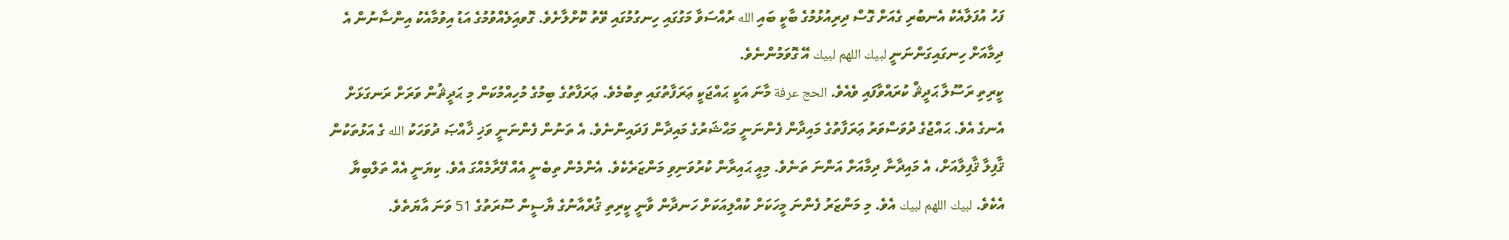ފަހު އުފަލާއެކު އެނބުރި ގެއަށް ގޮސް ދިރިއުޅުމުގެ ބާކީ ބައި الله ރުއްސަވާ މަގުގައި ހިނގުމުގައި ވޭތު ކޮށްލާށެވެ. ގޮވއަިލެއްވުމުގެ އަޑު އިވުމާއެކު އިންސާނުން އެ ދިމާއަށް ހިނގައިގަންނަނީ لبيك اللهم لبيك އޭ ގޮވަމުންނެވެ.
ކީރިތި ރަސޫލާ ޙަދީޘް ކުރައްވާފައި ވެއެވެ. الحج عرفة މާނަ އަކީ ޙައްޖަކީ ޢަރަފާތުގައި ތިބުމެވެ. ޢަރަފާތުގެ ބިމުގެ މުހިއްމުކަން މި ޙަދީޘުން ވަރަށް ރަނގަޅަށް އެނގެ އެވެ. ޙައްޖުގެ ދުވަސްވަރު ޢަރަފާތުގެ މައިދާން ފެންނަނީ މަޙްޝަރުގެ މައިދާން ފަދައިންނެވެ. އެ ތަނުން ފެންނަނީ ވަޚި ޚާއްޞަ ދުވަހަކު الله ގެ އަޅުތަކުން ޤާފިލާ ޤާފިލާއަށް، އެ މައިދާނާ ދިމާއަށް އަންނަ ތަނެވެ. މިއީ ޙައިރާން ކުރުވަނިވި މަންޒަރެކެވެ. އެންމެން ތިބެނީ އެއް ފޭރާމެއްގަ އެވެ. ކިޔަނީ އެއް ތަލްބިޔާ އެކެވެ. لبيك اللهم لبيك އެވެ. މި މަންޒަރު ފެންނަ މީހަކަށް ކުއްލިއަކަށް ހަނދާން ވާނީ ކީރިތި ޤުރްއާނުގެ ޔާސީން ސޫރަތުގެ 51 ވަނަ އާޔަތެވެ.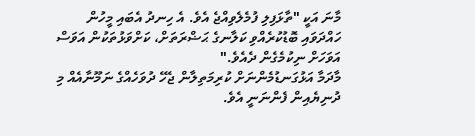މާނަ އަކީ "ތާޅަފިލި ފުމެލެވިއްޖެ އެވެ. އެ ހިނދު އެބައި މީހުން ހައްދަވައި ބޮޑުކުރެއްވި ކަލާނގެ ޙަޟްރަތަށް، ކަށްވަޅުތަކުން އަވަސް އަވަހަށް ނިކުމެގެން ދެއެވެ."
މާދަމާ އަޅުގަނޑުމެންނަށް ކުރިމަތިލާން ޖެހޭ ދުވަހެއްގެ ނަމޫނާއެއް މި ދުނިޔެއިން ފެންނަނީ އެވެ.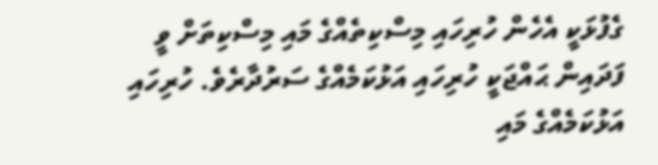ގެފުޅަކީ އެހެން ހުރިހައި މިސްކިތެއްގެ މައި މިސްކިތަށް ވީ ފަދައިން ޙައްޖަކީ ހުރިހައި އަޅުކަމެއްގެ ސަރުދާރެވެ. ހުރިހައި އަޅުކަމެއްގެ މައި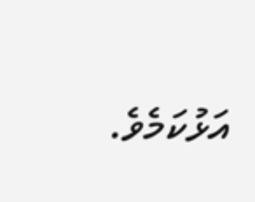އަޅުކަމެވެ.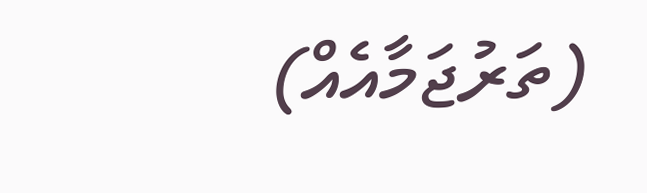(ތަރުޖަމާއެއް)